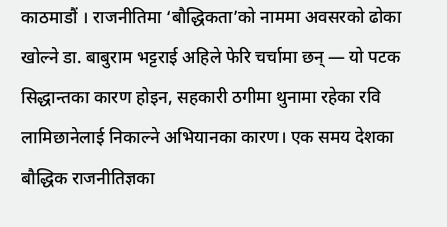काठमाडौं । राजनीतिमा ‘बौद्धिकता’को नाममा अवसरको ढोका खोल्ने डा. बाबुराम भट्टराई अहिले फेरि चर्चामा छन् — यो पटक सिद्धान्तका कारण होइन, सहकारी ठगीमा थुनामा रहेका रवि लामिछानेलाई निकाल्ने अभियानका कारण। एक समय देशका बौद्धिक राजनीतिज्ञका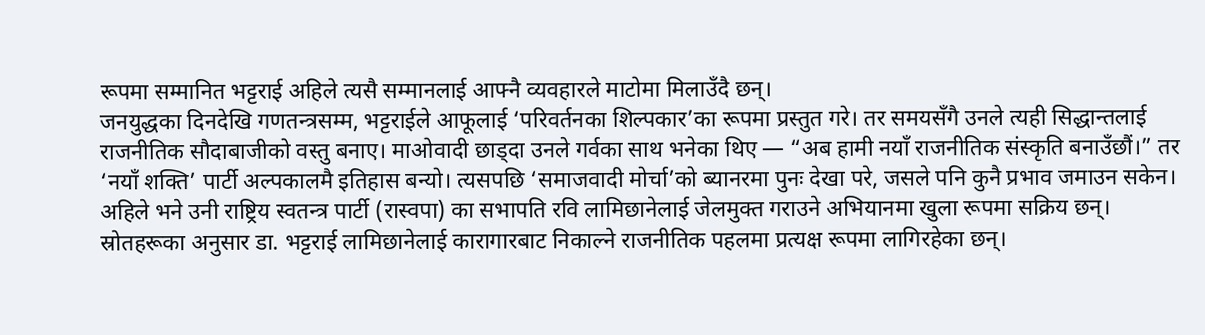रूपमा सम्मानित भट्टराई अहिले त्यसै सम्मानलाई आफ्नै व्यवहारले माटोमा मिलाउँदै छन्।
जनयुद्धका दिनदेखि गणतन्त्रसम्म, भट्टराईले आफूलाई ‘परिवर्तनका शिल्पकार’का रूपमा प्रस्तुत गरे। तर समयसँगै उनले त्यही सिद्धान्तलाई राजनीतिक सौदाबाजीको वस्तु बनाए। माओवादी छाड्दा उनले गर्वका साथ भनेका थिए — “अब हामी नयाँ राजनीतिक संस्कृति बनाउँछौं।” तर ‘नयाँ शक्ति’ पार्टी अल्पकालमै इतिहास बन्यो। त्यसपछि ‘समाजवादी मोर्चा’को ब्यानरमा पुनः देखा परे, जसले पनि कुनै प्रभाव जमाउन सकेन। अहिले भने उनी राष्ट्रिय स्वतन्त्र पार्टी (रास्वपा) का सभापति रवि लामिछानेलाई जेलमुक्त गराउने अभियानमा खुला रूपमा सक्रिय छन्।
स्रोतहरूका अनुसार डा. भट्टराई लामिछानेलाई कारागारबाट निकाल्ने राजनीतिक पहलमा प्रत्यक्ष रूपमा लागिरहेका छन्।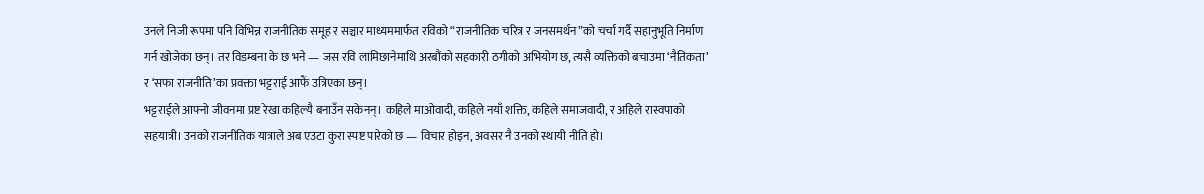उनले निजी रूपमा पनि विभिन्न राजनीतिक समूह र सञ्चार माध्यममार्फत रविको “राजनीतिक चरित्र र जनसमर्थन”को चर्चा गर्दै सहानुभूति निर्माण गर्न खोजेका छन्। तर विडम्बना के छ भने — जस रवि लामिछानेमाथि अरबौंको सहकारी ठगीको अभियोग छ, त्यसै व्यक्तिको बचाउमा ‘नैतिकता’ र ‘सफा राजनीति’का प्रवक्ता भट्टराई आफैं उत्रिएका छन्।
भट्टराईले आफ्नो जीवनमा प्रष्ट रेखा कहिल्यै बनाउँन सकेनन्। कहिले माओवादी, कहिले नयाँ शक्ति, कहिले समाजवादी, र अहिले रास्वपाको सहयात्री। उनको राजनीतिक यात्राले अब एउटा कुरा स्पष्ट पारेको छ — विचार होइन, अवसर नै उनको स्थायी नीति हो।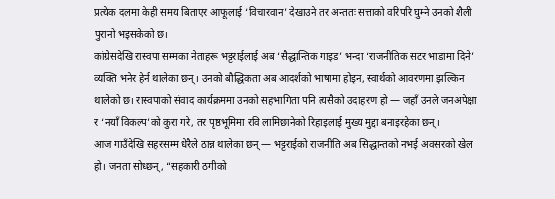प्रत्येक दलमा केही समय बिताएर आफूलाई ‘विचारवान’ देखाउने तर अन्ततः सत्ताको वरिपरि घुम्ने उनको शैली पुरानो भइसकेको छ।
कांग्रेसदेखि रास्वपा सम्मका नेताहरू भट्टराईलाई अब ‘सैद्धान्तिक गाइड’ भन्दा ‘राजनीतिक सटर भाडामा दिने’ व्यक्ति भनेर हेर्न थालेका छन्। उनको बौद्धिकता अब आदर्शको भाषामा होइन, स्वार्थको आवरणमा झल्किन थालेको छ। रास्वपाको संवाद कार्यक्रममा उनको सहभागिता पनि त्यसैको उदाहरण हो — जहाँ उनले जनअपेक्षा र ‘नयाँ विकल्प’को कुरा गरे, तर पृष्ठभूमिमा रवि लामिछानेको रिहाइलाई मुख्य मुद्दा बनाइरहेका छन्।
आज गाउँदेखि सहरसम्म धेरैले ठान्न थालेका छन् — भट्टराईको राजनीति अब सिद्धान्तको नभई अवसरको खेल हो। जनता सोध्छन्, “सहकारी ठगीको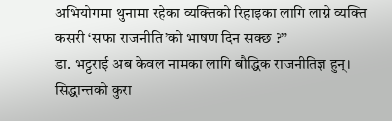अभियोगमा थुनामा रहेका व्यक्तिको रिहाइका लागि लाग्ने व्यक्ति कसरी ‘सफा राजनीति’को भाषण दिन सक्छ ?”
डा. भट्टराई अब केवल नामका लागि बौद्धिक राजनीतिज्ञ हुन्। सिद्धान्तको कुरा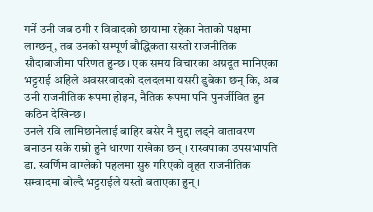गर्ने उनी जब ठगी र विवादको छायामा रहेका नेताको पक्षमा लाग्छन्, तब उनको सम्पूर्ण बौद्धिकता सस्तो राजनीतिक सौदाबाजीमा परिणत हुन्छ। एक समय विचारका अग्रदूत मानिएका भट्टराई अहिले अवसरवादको दलदलमा यसरी डुबेका छन् कि, अब उनी राजनीतिक रूपमा होइन, नैतिक रूपमा पनि पुनर्जीवित हुन कठिन देखिन्छ।
उनले रवि लामिछानेलाई बाहिर बसेर नै मुद्दा लड्ने वातावरण बनाउन सके राम्रो हुने धारणा राखेका छन् । रास्वपाका उपसभापति डा. स्वर्णिम वाग्लेको पहलमा सुरु गरिएको वृहत राजनीतिक सम्वादमा बोल्दै भट्टराईले यस्तो बताएका हुन् ।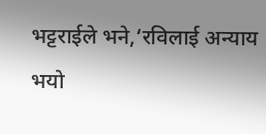भट्टराईले भने,‘रविलाई अन्याय भयो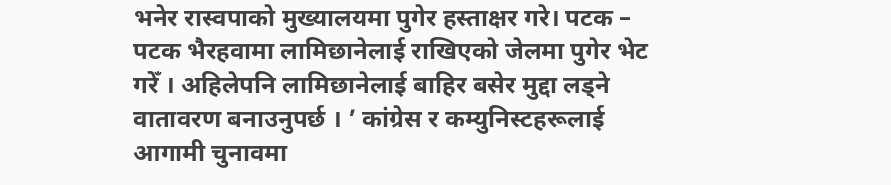भनेर रास्वपाको मुख्यालयमा पुगेर हस्ताक्षर गरे। पटक – पटक भैरहवामा लामिछानेलाई राखिएको जेलमा पुगेर भेट गरेँ । अहिलेपनि लामिछानेलाई बाहिर बसेर मुद्दा लड्ने वातावरण बनाउनुपर्छ । ’ कांग्रेस र कम्युनिस्टहरूलाई आगामी चुनावमा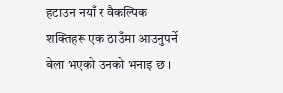हटाउन नयाँ र वैकल्पिक शक्तिहरू एक ठाउँमा आउनुपर्ने बेला भएको उनको भनाइ छ ।